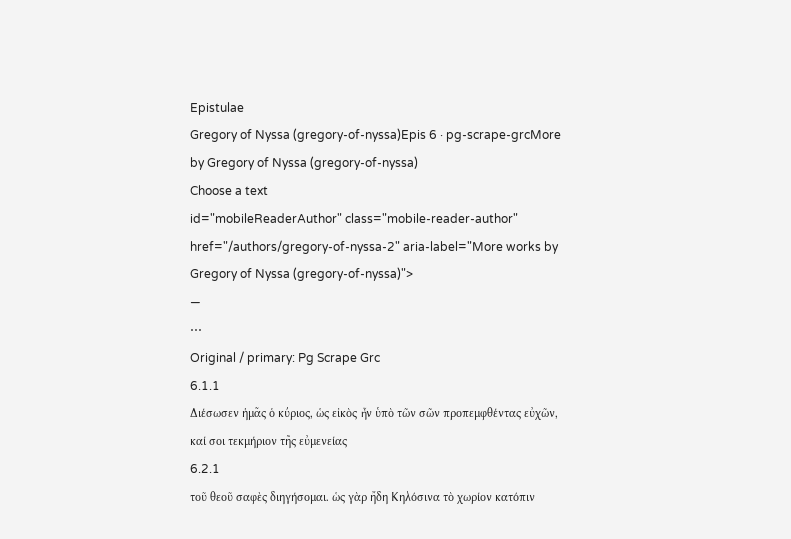Epistulae
Gregory of Nyssa (gregory-of-nyssa)Epis 6 · pg-scrape-grcMore by Gregory of Nyssa (gregory-of-nyssa)
Choose a text
id="mobileReaderAuthor" class="mobile-reader-author" href="/authors/gregory-of-nyssa-2" aria-label="More works by Gregory of Nyssa (gregory-of-nyssa)">
—
⋯
Original / primary: Pg Scrape Grc
6.1.1
Διέσωσεν ἡμᾶς ὁ κύριος, ὡς εἰκὸς ἦν ὑπὸ τῶν σῶν προπεμφθέντας εὐχῶν, καί σοι τεκμήριον τῆς εὐμενείας
6.2.1
τοῦ θεοῦ σαφὲς διηγήσομαι. ὡς γὰρ ἤδη Κηλόσινα τὸ χωρίον κατόπιν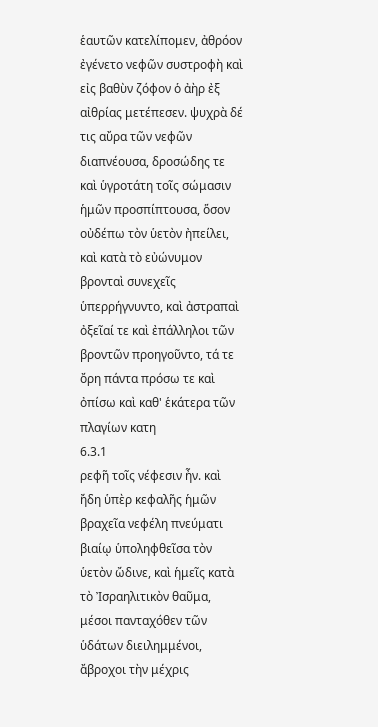ἑαυτῶν κατελίπομεν, ἀθρόον ἐγένετο νεφῶν συστροφὴ καὶ εἰς βαθὺν ζόφον ὁ ἀὴρ ἐξ αἰθρίας μετέπεσεν. ψυχρὰ δέ τις αὔρα τῶν νεφῶν διαπνέουσα, δροσώδης τε καὶ ὑγροτάτη τοῖς σώμασιν ἡμῶν προσπίπτουσα, ὅσον οὐδέπω τὸν ὑετὸν ἠπείλει, καὶ κατὰ τὸ εὐώνυμον βρονταὶ συνεχεῖς ὑπερρήγνυντο, καὶ ἀστραπαὶ ὀξεῖαί τε καὶ ἐπάλληλοι τῶν βροντῶν προηγοῦντο, τά τε ὄρη πάντα πρόσω τε καὶ ὀπίσω καὶ καθ' ἑκάτερα τῶν πλαγίων κατη
6.3.1
ρεφῆ τοῖς νέφεσιν ἦν. καὶ ἤδη ὑπὲρ κεφαλῆς ἡμῶν βραχεῖα νεφέλη πνεύματι βιαίῳ ὑποληφθεῖσα τὸν ὑετὸν ὤδινε, καὶ ἡμεῖς κατὰ τὸ Ἰσραηλιτικὸν θαῦμα, μέσοι πανταχόθεν τῶν ὑδάτων διειλημμένοι, ἄβροχοι τὴν μέχρις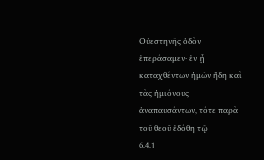Οὐεστηνῆς ὁδὸν ἐπεράσαμεν· ἐν ᾗ καταχθέντων ἡμῶν ἤδη καὶ τὰς ἡμιόνους ἀναπαυσάντων, τότε παρὰ τοῦ θεοῦ ἐδόθη τῷ
6.4.1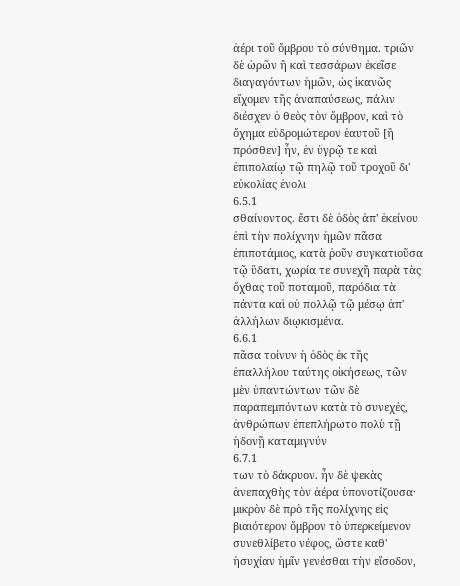ἀέρι τοῦ ὄμβρου τὸ σύνθημα. τριῶν δὲ ὡρῶν ἢ καὶ τεσσάρων ἐκεῖσε διαγαγόντων ἡμῶν, ὡς ἱκανῶς εἴχομεν τῆς ἀναπαύσεως, πάλιν διέσχεν ὁ θεὸς τὸν ὄμβρον, καὶ τὸ ὄχημα εὐδρομώτερον ἑαυτοῦ [ἢ πρόσθεν] ἦν, ἐν ὑγρῷ τε καὶ ἐπιπολαίῳ τῷ πηλῷ τοῦ τροχοῦ δι' εὐκολίας ἐνολι
6.5.1
σθαίνοντος. ἔστι δὲ ὁδὸς ἀπ' ἐκείνου ἐπὶ τὴν πολίχνην ἡμῶν πᾶσα ἐπιποτάμιος, κατὰ ῥοῦν συγκατιοῦσα τῷ ὕδατι, χωρία τε συνεχῆ παρὰ τὰς ὄχθας τοῦ ποταμοῦ, παρόδια τὰ πάντα καὶ οὐ πολλῷ τῷ μέσῳ ἀπ' ἀλλήλων διῳκισμένα.
6.6.1
πᾶσα τοίνυν ἡ ὁδὸς ἐκ τῆς ἐπαλλήλου ταύτης οἰκήσεως, τῶν μὲν ὑπαντώντων τῶν δὲ παραπεμπόντων κατὰ τὸ συνεχές, ἀνθρώπων ἐπεπλήρωτο πολὺ τῇ ἡδονῇ καταμιγνύν
6.7.1
των τὸ δάκρυον. ἦν δὲ ψεκὰς ἀνεπαχθὴς τὸν ἀέρα ὑπονοτίζουσα· μικρὸν δὲ πρὸ τῆς πολίχνης εἰς βιαιότερον ὄμβρον τὸ ὑπερκείμενον συνεθλίβετο νέφος, ὥστε καθ' ἡσυχίαν ἡμῖν γενέσθαι τὴν εἴσοδον,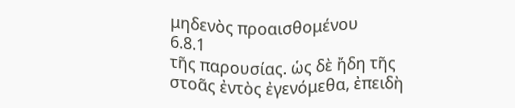μηδενὸς προαισθομένου
6.8.1
τῆς παρουσίας. ὡς δὲ ἤδη τῆς στοᾶς ἐντὸς ἐγενόμεθα, ἐπειδὴ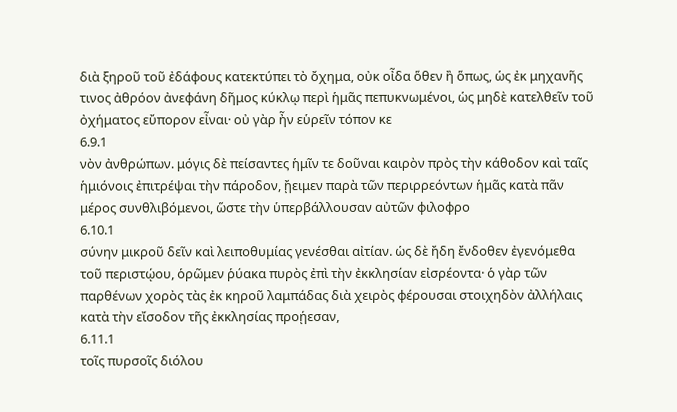διὰ ξηροῦ τοῦ ἐδάφους κατεκτύπει τὸ ὄχημα, οὐκ οἶδα ὅθεν ἢ ὅπως, ὡς ἐκ μηχανῆς τινος ἀθρόον ἀνεφάνη δῆμος κύκλῳ περὶ ἡμᾶς πεπυκνωμένοι, ὡς μηδὲ κατελθεῖν τοῦ ὀχήματος εὔπορον εἶναι· οὐ γὰρ ἦν εὑρεῖν τόπον κε
6.9.1
νὸν ἀνθρώπων. μόγις δὲ πείσαντες ἡμῖν τε δοῦναι καιρὸν πρὸς τὴν κάθοδον καὶ ταῖς ἡμιόνοις ἐπιτρέψαι τὴν πάροδον, ᾔειμεν παρὰ τῶν περιρρεόντων ἡμᾶς κατὰ πᾶν μέρος συνθλιβόμενοι, ὥστε τὴν ὑπερβάλλουσαν αὐτῶν φιλοφρο
6.10.1
σύνην μικροῦ δεῖν καὶ λειποθυμίας γενέσθαι αἰτίαν. ὡς δὲ ἤδη ἔνδοθεν ἐγενόμεθα τοῦ περιστῴου, ὁρῶμεν ῥύακα πυρὸς ἐπὶ τὴν ἐκκλησίαν εἰσρέοντα· ὁ γὰρ τῶν παρθένων χορὸς τὰς ἐκ κηροῦ λαμπάδας διὰ χειρὸς φέρουσαι στοιχηδὸν ἀλλήλαις κατὰ τὴν εἴσοδον τῆς ἐκκλησίας προῄεσαν,
6.11.1
τοῖς πυρσοῖς διόλου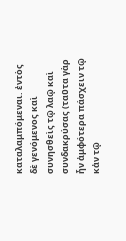καταλαμπόμεναι. ἐντὸς δὲ γενόμενος καὶ συνησθεὶς τῷ λαῷ καὶ συνδακρύσας (ταῦτα γὰρ ἦν ἀμφότερα πάσχειν τῷ κἀν τῷ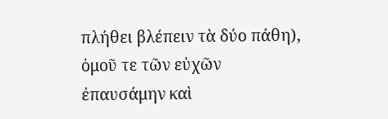πλήθει βλέπειν τὰ δύο πάθη), ὁμοῦ τε τῶν εὐχῶν ἐπαυσάμην καὶ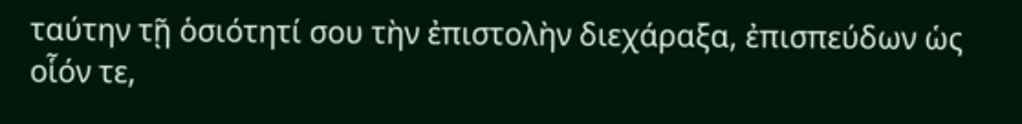ταύτην τῇ ὁσιότητί σου τὴν ἐπιστολὴν διεχάραξα, ἐπισπεύδων ὡς οἷόν τε,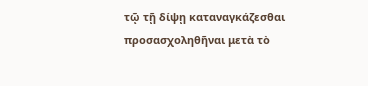τῷ τῇ δίψῃ καταναγκάζεσθαι προσασχοληθῆναι μετὰ τὸ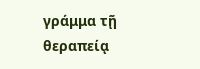γράμμα τῇ θεραπείᾳ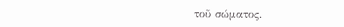τοῦ σώματος.